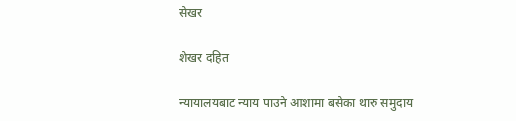सेखर

शेखर दहित

न्यायालयबाट न्याय पाउने आशामा बसेका थारु समुदाय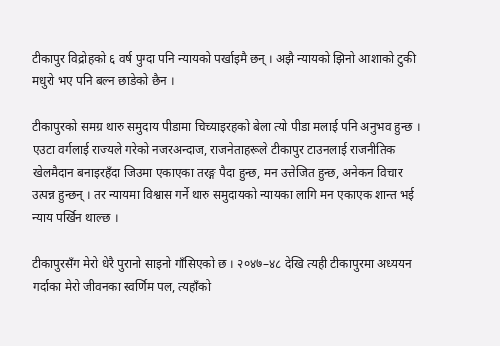टीकापुर विद्रोहको ६ वर्ष पुग्दा पनि न्यायको पर्खाइमै छन् । अझै न्यायको झिनो आशाको टुकी मधुरो भए पनि बल्न छाडेको छैन ।

टीकापुरको समग्र थारु समुदाय पीडामा चिच्याइरहको बेला त्यो पीडा मलाई पनि अनुभव हुन्छ । एउटा वर्गलाई राज्यले गरेको नजरअन्दाज, राजनेताहरूले टीकापुर टाउनलाई राजनीतिक खेलमैदान बनाइरहँदा जिउमा एकाएका तरङ्ग पैदा हुन्छ, मन उत्तेजित हुन्छ, अनेकन विचार उत्पन्न हुन्छन् । तर न्यायमा विश्वास गर्ने थारु समुदायको न्यायका लागि मन एकाएक शान्त भई न्याय पर्खिन थाल्छ ।

टीकापुरसँग मेरो धेरै पुरानो साइनो गाँसिएको छ । २०४७–४८ देखि त्यही टीकापुरमा अध्ययन गर्दाका मेरो जीवनका स्वर्णिम पल, त्यहाँको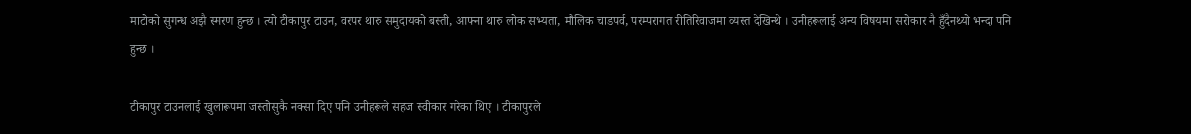माटोको सुगन्ध अझै स्मरण हुन्छ । त्यो टीकापुर टाउन, वरपर थारु समुदायको बस्ती, आफ्ना थारु लोक सभ्यता, मौलिक चाडपर्व, परम्परागत रीतिरिवाजमा व्यस्त देखिन्थे । उनीहरूलाई अन्य विषयमा सरोकार नै हुँदैनथ्यो भन्दा पनि हुन्छ ।

टीकापुर टाउनलाई खुलारूपमा जस्तोसुकै नक्सा दिए पनि उनीहरूले सहज स्वीकार गरेका थिए । टीकापुरले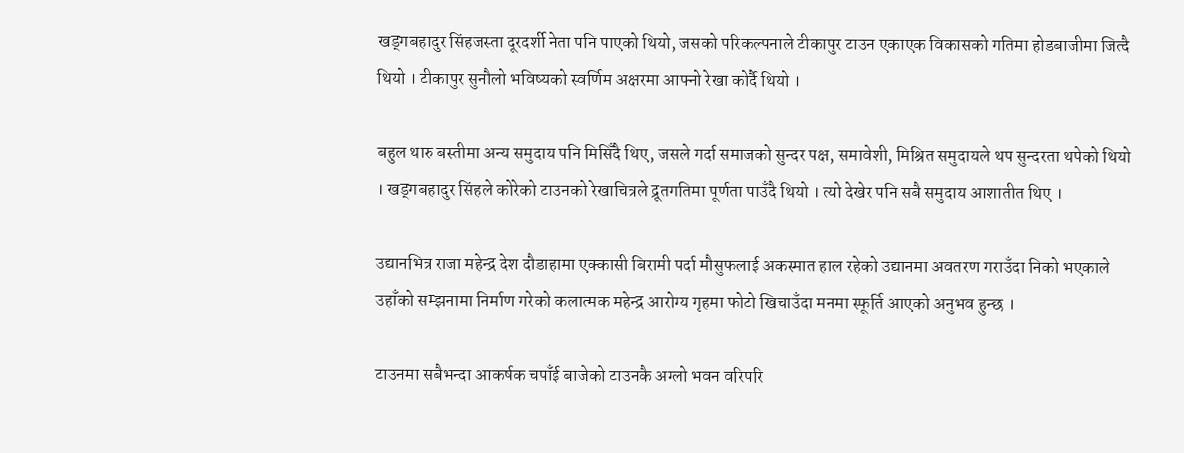खड्गबहादुर सिंहजस्ता दूरदर्शी नेता पनि पाएको थियो, जसको परिकल्पनाले टीकापुर टाउन एकाएक विकासको गतिमा होडबाजीमा जित्दै थियो । टीकापुर सुनौलो भविष्यको स्वर्णिम अक्षरमा आफ्नो रेखा कोर्दै थियो ।

बहुल थारु बस्तीमा अन्य समुदाय पनि मिसिँदै थिए, जसले गर्दा समाजको सुन्दर पक्ष, समावेशी, मिश्रित समुदायले थप सुन्दरता थपेको थियो । खड्गबहादुर सिंहले कोरेको टाउनको रेखाचित्रले द्रूतगतिमा पूर्णता पाउँदै थियो । त्यो देखेर पनि सबै समुदाय आशातीत थिए ।

उद्यानभित्र राजा महेन्द्र देश दौडाहामा एक्कासी बिरामी पर्दा मौसुफलाई अकस्मात हाल रहेको उद्यानमा अवतरण गराउँदा निको भएकाले उहाँको सम्झनामा निर्माण गरेको कलात्मक महेन्द्र आरोग्य गृहमा फोटो खिचाउँदा मनमा स्फूर्ति आएको अनुभव हुन्छ ।

टाउनमा सबैभन्दा आकर्षक चपाँई बाजेको टाउनकै अग्लो भवन वरिपरि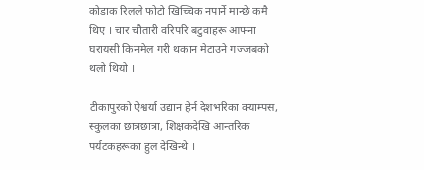कोडाक रिलले फोटो खिच्चिक नपार्ने मान्छे कमै थिए । चार चौतारी वरिपरि बटुवाहरू आफ्ना घरायसी किनमेल गरी थकान मेटाउने गज्जबको थलो थियो ।

टीकापुरको ऐश्वर्या उद्यान हेर्न देशभरिका क्याम्पस, स्कुलका छात्रछात्रा, शिक्षकदेखि आन्तरिक पर्यटकहरूका हुल देखिन्थे ।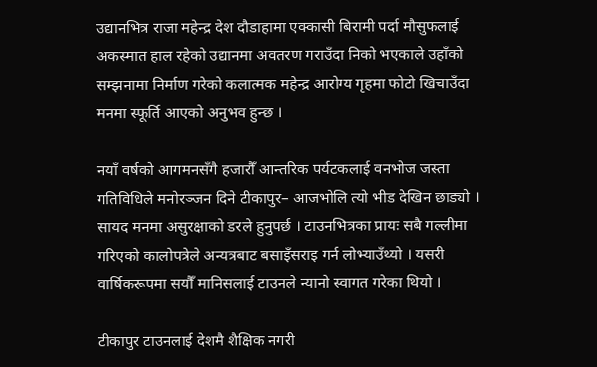उद्यानभित्र राजा महेन्द्र देश दौडाहामा एक्कासी बिरामी पर्दा मौसुफलाई अकस्मात हाल रहेको उद्यानमा अवतरण गराउँदा निको भएकाले उहाँको सम्झनामा निर्माण गरेको कलात्मक महेन्द्र आरोग्य गृहमा फोटो खिचाउँदा मनमा स्फूर्ति आएको अनुभव हुन्छ ।

नयाँ वर्षको आगमनसँगै हजारौँ आन्तरिक पर्यटकलाई वनभोज जस्ता गतिविधिले मनोरञ्जन दिने टीकापुर– आजभोलि त्यो भीड देखिन छाड्यो । सायद मनमा असुरक्षाको डरले हुनुपर्छ । टाउनभित्रका प्रायः सबै गल्लीमा गरिएको कालोपत्रेले अन्यत्रबाट बसाइँसराइ गर्न लोभ्याउँथ्यो । यसरी वार्षिकरूपमा सयौँ मानिसलाई टाउनले न्यानो स्वागत गरेका थियो ।

टीकापुर टाउनलाई देशमै शैक्षिक नगरी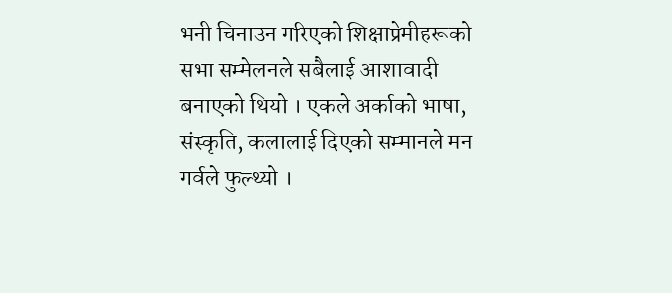भनी चिनाउन गरिएको शिक्षाप्रेमीहरूको सभा सम्मेलनले सबैलाई आशावादी बनाएको थियो । एकले अर्काको भाषा, संस्कृति, कलालाई दिएको सम्मानले मन गर्वले फुल्थ्यो ।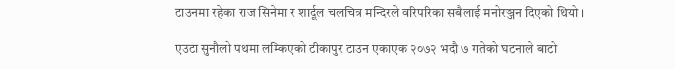टाउनमा रहेका राज सिनेमा र शार्दूल चलचित्र मन्दिरले वरिपरिका सबैलाई मनोरञ्जन दिएको थियो ।

एउटा सुनौलो पथमा लम्किएको टीकापुर टाउन एकाएक २०७२ भदौ ७ गतेको घटनाले बाटो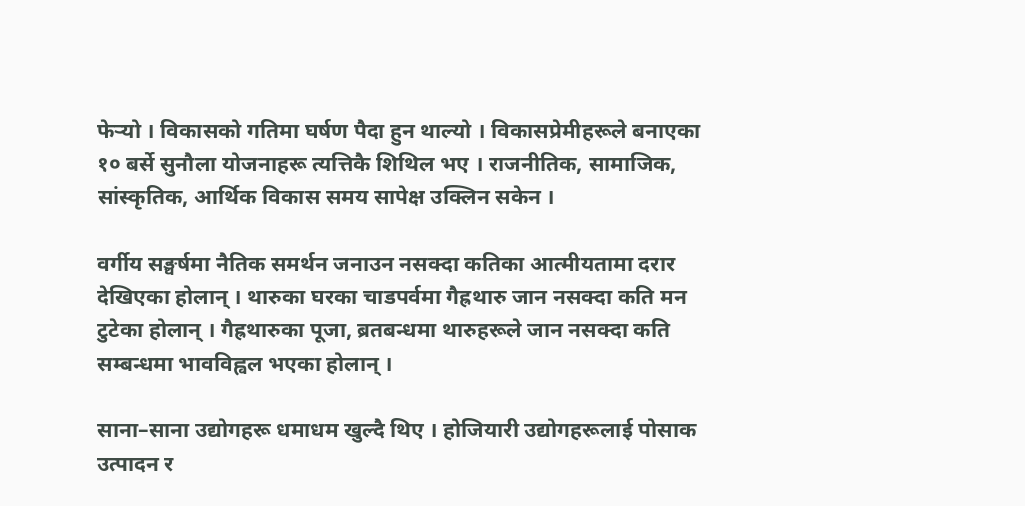फेर्‍यो । विकासको गतिमा घर्षण पैदा हुन थाल्यो । विकासप्रेमीहरूले बनाएका १० बर्से सुनौला योजनाहरू त्यत्तिकै शिथिल भए । राजनीतिक, सामाजिक, सांस्कृतिक, आर्थिक विकास समय सापेक्ष उक्लिन सकेन ।

वर्गीय सङ्घर्षमा नैतिक समर्थन जनाउन नसक्दा कतिका आत्मीयतामा दरार देखिएका होलान् । थारुका घरका चाडपर्वमा गैह्रथारु जान नसक्दा कति मन टुटेका होलान् । गैह्रथारुका पूजा, ब्रतबन्धमा थारुहरूले जान नसक्दा कति सम्बन्धमा भावविह्वल भएका होलान् ।

साना–साना उद्योगहरू धमाधम खुल्दै थिए । होजियारी उद्योगहरूलाई पोसाक उत्पादन र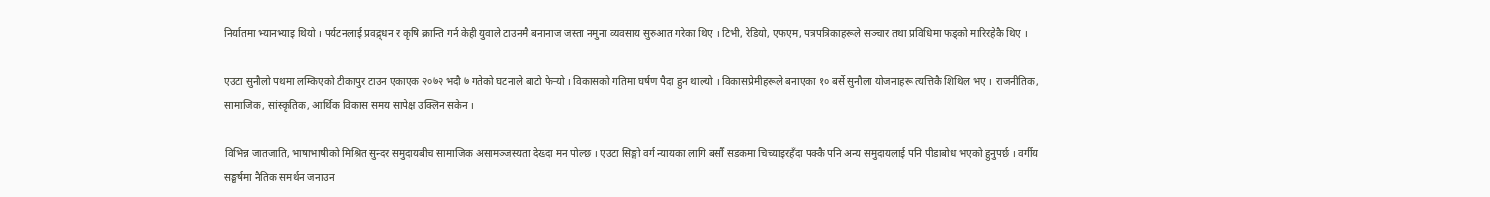निर्यातमा भ्यानभ्याइ थियो । पर्यटनलाई प्रवद्र्धन र कृषि क्रान्ति गर्न केही युवाले टाउनमै बनानाज जस्ता नमुना व्यवसाय सुरुआत गरेका थिए । टिभी, रेडियो, एफएम, पत्रपत्रिकाहरूले सञ्चार तथा प्रविधिमा फड्को मारिरहेकै थिए ।

एउटा सुनौलो पथमा लम्किएको टीकापुर टाउन एकाएक २०७२ भदौ ७ गतेको घटनाले बाटो फेर्‍यो । विकासको गतिमा घर्षण पैदा हुन थाल्यो । विकासप्रेमीहरूले बनाएका १० बर्से सुनौला योजनाहरू त्यत्तिकै शिथिल भए । राजनीतिक, सामाजिक, सांस्कृतिक, आर्थिक विकास समय सापेक्ष उक्लिन सकेन ।

विभिन्न जातजाति, भाषाभाषीको मिश्रित सुन्दर समुदायबीच सामाजिक असामञ्जस्यता देख्दा मन पोल्छ । एउटा सिङ्गो वर्ग न्यायका लागि बर्सौं सडकमा चिच्याइरहँदा पक्कै पनि अन्य समुदायलाई पनि पीडाबोध भएको हुनुपर्छ । वर्गीय सङ्घर्षमा नैतिक समर्थन जनाउन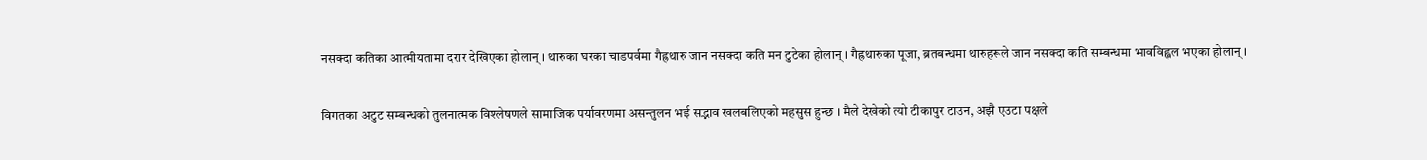नसक्दा कतिका आत्मीयतामा दरार देखिएका होलान् । थारुका घरका चाडपर्वमा गैह्रथारु जान नसक्दा कति मन टुटेका होलान् । गैह्रथारुका पूजा, ब्रतबन्धमा थारुहरूले जान नसक्दा कति सम्बन्धमा भावविह्वल भएका होलान् ।

विगतका अटुट सम्बन्धको तुलनात्मक विश्लेषणले सामाजिक पर्यावरणमा असन्तुलन भई सद्भाव खलबलिएको महसुस हुन्छ । मैले देखेको त्यो टीकापुर टाउन, अझै एउटा पक्षले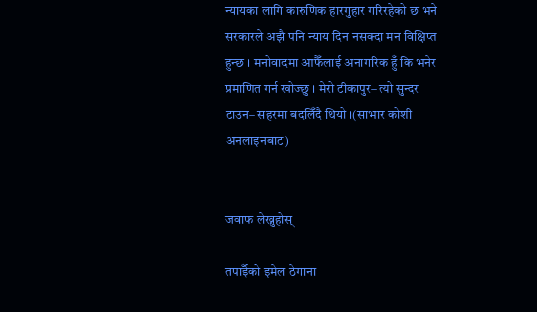न्यायका लागि कारुणिक हारगुहार गरिरहेको छ भने सरकारले अझै पनि न्याय दिन नसक्दा मन विक्षिप्त हुन्छ । मनोवादमा आफैँलाई अनागरिक हुँ कि भनेर प्रमाणित गर्न खोज्छु । मेरो टीकापुर– त्यो सुन्दर टाउन– सहरमा बदलिँदै थियो ।(साभार कोशी अनलाइनबाट)


जवाफ लेख्नुहोस्

तपाईँको इमेल ठेगाना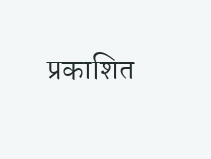प्रकाशित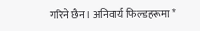गरिने छैन। अनिवार्य फिल्डहरूमा *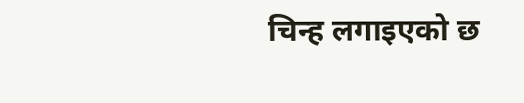चिन्ह लगाइएको छ